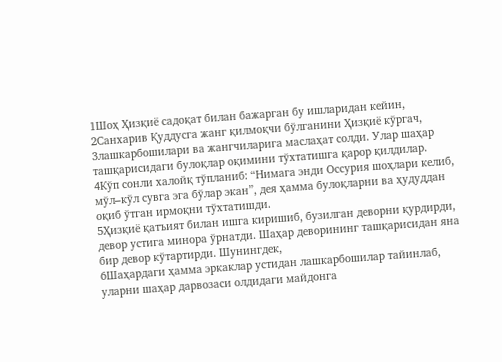1Шоҳ Ҳизқиё садоқат билан бажарган бу ишларидан кейин,
2Санхарив Қуддусга жанг қилмоқчи бўлганини Ҳизқиё кўргач,
3лашкарбошилари ва жангчиларига маслаҳат солди. Улар шаҳар ташқарисидаги булоқлар оқимини тўхтатишга қарор қилдилар.
4Кўп сонли халойқ тўпланиб: “Нимага энди Оссурия шоҳлари келиб, мўл–кўл сувга эга бўлар экан”, дея ҳамма булоқларни ва ҳудуддан оқиб ўтган ирмоқни тўхтатишди.
5Ҳизқиё қатъият билан ишга киришиб, бузилган деворни қурдирди, девор устига минора ўрнатди. Шаҳар деворининг ташқарисидан яна бир девор кўтартирди. Шунингдек,
6Шаҳардаги ҳамма эркаклар устидан лашкарбошилар тайинлаб, уларни шаҳар дарвозаси олдидаги майдонга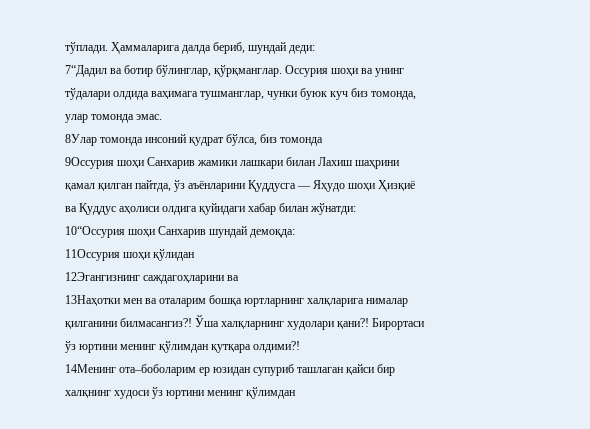тўплади. Ҳаммаларига далда бериб, шундай деди:
7“Дадил ва ботир бўлинглар, қўрқманглар. Оссурия шоҳи ва унинг тўдалари олдида ваҳимага тушманглар, чунки буюк куч биз томонда, улар томонда эмас.
8Улар томонда инсоний қудрат бўлса, биз томонда
9Оссурия шоҳи Санхарив жамики лашкари билан Лахиш шаҳрини қамал қилган пайтда, ўз аъёнларини Қуддусга — Яҳудо шоҳи Ҳизқиё ва Қуддус аҳолиси олдига қуйидаги хабар билан жўнатди:
10“Оссурия шоҳи Санхарив шундай демоқда:
11Оссурия шоҳи қўлидан
12Эгангизнинг саждагоҳларини ва
13Наҳотки мен ва оталарим бошқа юртларнинг халқларига нималар қилганини билмасангиз?! Ўша халқларнинг худолари қани?! Бирортаси ўз юртини менинг қўлимдан қутқара олдими?!
14Менинг ота–боболарим ер юзидан супуриб ташлаган қайси бир халқнинг худоси ўз юртини менинг қўлимдан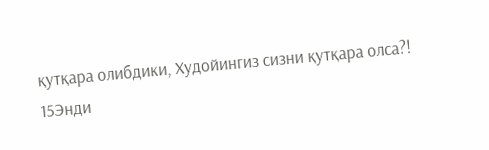қутқара олибдики, Худойингиз сизни қутқара олса?!
15Энди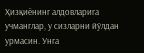Ҳизқиёнинг алдовларига учманглар, у сизларни йўлдан урмасин. Унга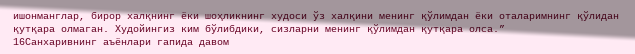ишонманглар, бирор халқнинг ёки шоҳликнинг худоси ўз халқини менинг қўлимдан ёки оталаримнинг қўлидан қутқара олмаган. Худойингиз ким бўлибдики, сизларни менинг қўлимдан қутқара олса.”
16Санхаривнинг аъёнлари гапида давом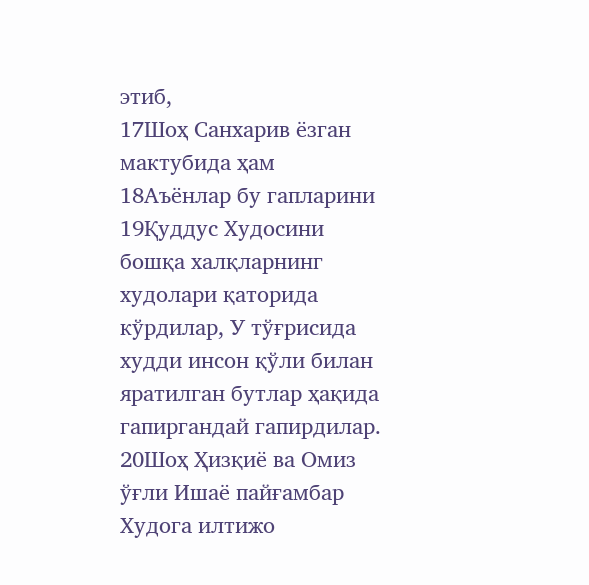этиб,
17Шоҳ Санхарив ёзган мактубида ҳам
18Аъёнлар бу гапларини
19Қуддус Худосини бошқа халқларнинг худолари қаторида кўрдилар, У тўғрисида худди инсон қўли билан яратилган бутлар ҳақида гапиргандай гапирдилар.
20Шоҳ Ҳизқиё ва Омиз ўғли Ишаё пайғамбар Худога илтижо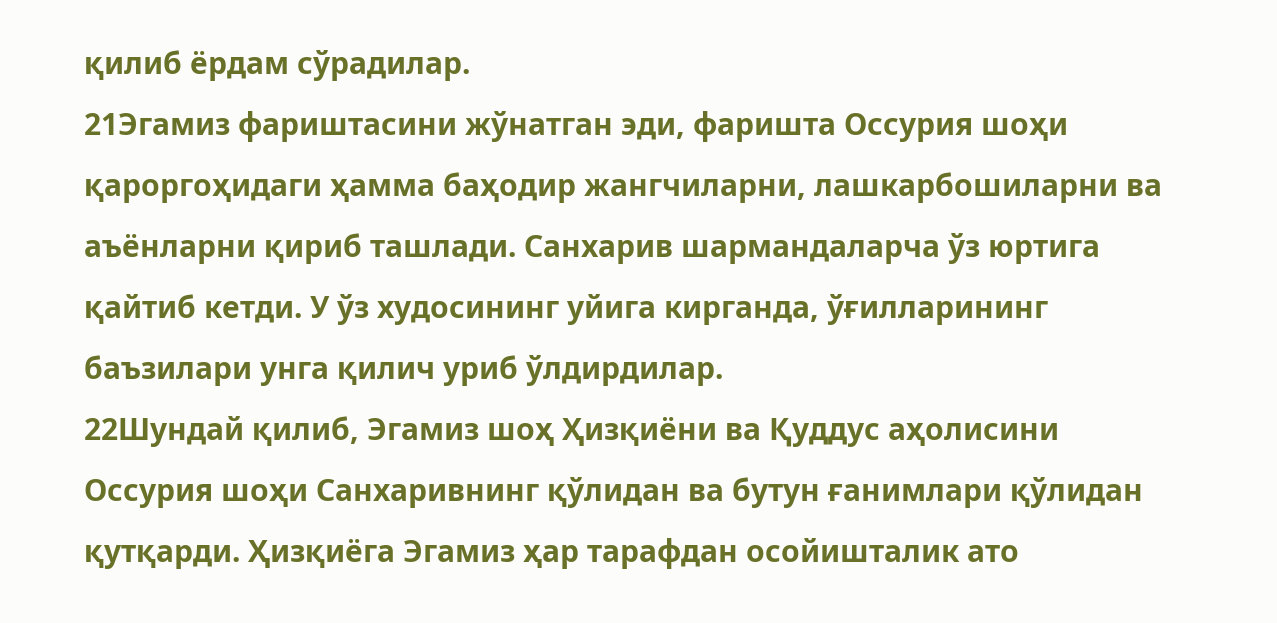қилиб ёрдам сўрадилар.
21Эгамиз фариштасини жўнатган эди, фаришта Оссурия шоҳи қароргоҳидаги ҳамма баҳодир жангчиларни, лашкарбошиларни ва аъёнларни қириб ташлади. Санхарив шармандаларча ўз юртига қайтиб кетди. У ўз худосининг уйига кирганда, ўғилларининг баъзилари унга қилич уриб ўлдирдилар.
22Шундай қилиб, Эгамиз шоҳ Ҳизқиёни ва Қуддус аҳолисини Оссурия шоҳи Санхаривнинг қўлидан ва бутун ғанимлари қўлидан қутқарди. Ҳизқиёга Эгамиз ҳар тарафдан осойишталик ато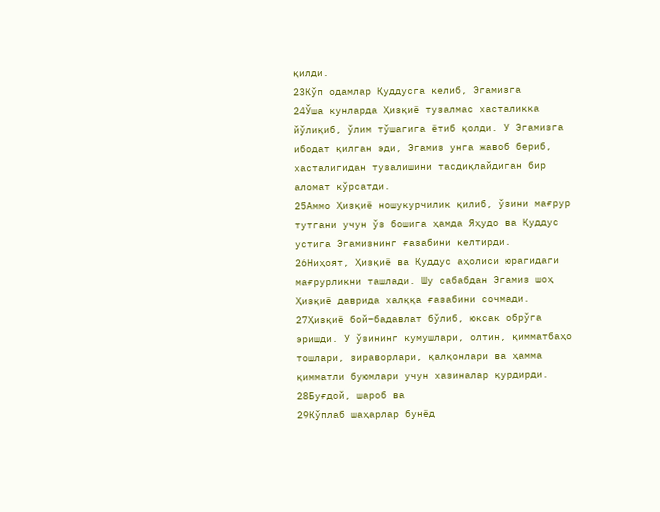қилди.
23Кўп одамлар Қуддусга келиб, Эгамизга
24Ўша кунларда Ҳизқиё тузалмас хасталикка йўлиқиб, ўлим тўшагига ётиб қолди. У Эгамизга ибодат қилган эди, Эгамиз унга жавоб бериб, хасталигидан тузалишини тасдиқлайдиган бир аломат кўрсатди.
25Аммо Ҳизқиё ношукурчилик қилиб, ўзини мағрур тутгани учун ўз бошига ҳамда Яҳудо ва Қуддус устига Эгамизнинг ғазабини келтирди.
26Ниҳоят, Ҳизқиё ва Қуддус аҳолиси юрагидаги мағрурликни ташлади. Шу сабабдан Эгамиз шоҳ Ҳизқиё даврида халққа ғазабини сочмади.
27Ҳизқиё бой–бадавлат бўлиб, юксак обрўга эришди. У ўзининг кумушлари, олтин, қимматбаҳо тошлари, зираворлари, қалқонлари ва ҳамма қимматли буюмлари учун хазиналар қурдирди.
28Буғдой, шароб ва
29Кўплаб шаҳарлар бунёд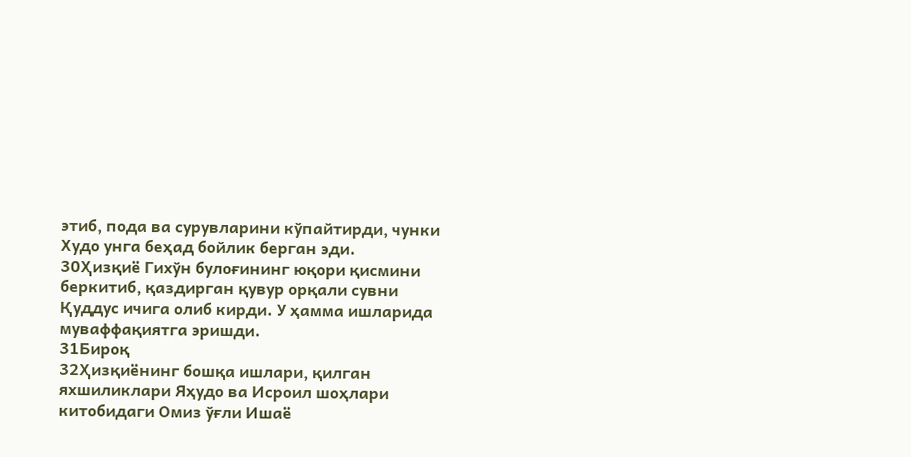этиб, пода ва сурувларини кўпайтирди, чунки Худо унга беҳад бойлик берган эди.
30Ҳизқиё Гихўн булоғининг юқори қисмини беркитиб, қаздирган қувур орқали сувни Қуддус ичига олиб кирди. У ҳамма ишларида муваффақиятга эришди.
31Бироқ
32Ҳизқиёнинг бошқа ишлари, қилган яхшиликлари Яҳудо ва Исроил шоҳлари китобидаги Омиз ўғли Ишаё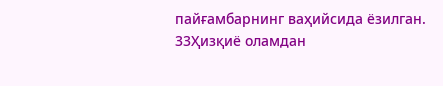пайғамбарнинг ваҳийсида ёзилган.
33Ҳизқиё оламдан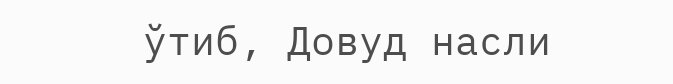ўтиб, Довуд насли